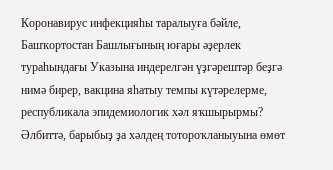Коронавирус инфекцияһы таралыуға бәйле, Башҡортостан Башлығының юғары әҙерлек тураһындағы Указына индерелгән үҙгәрештәр беҙгә нимә бирер, вакцина яһатыу темпы күтәрелерме, республикала эпидемиологик хәл яҡшырырмы? Әлбиттә, барыбыҙ ҙа хәлдең тотороҡланыуына өмөт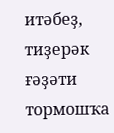итәбеҙ, тиҙерәк ғәҙәти тормошҡа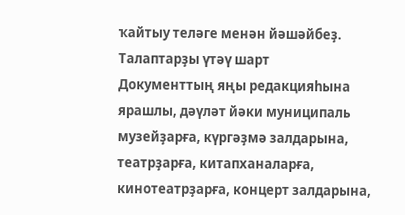ҡайтыу теләге менән йәшәйбеҙ.
Талаптарҙы үтәү шарт
Документтың яңы редакцияһына ярашлы, дәүләт йәки муниципаль музейҙарға, күргәҙмә залдарына, театрҙарға, китапханаларға, кинотеатрҙарға, концерт залдарына,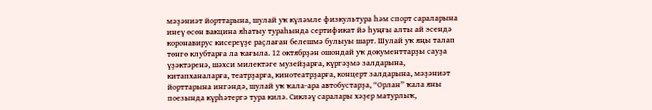мәҙәниәт йорттарына, шулай уҡ күләмле физкультура һәм спорт сараларына инеү өсөн вакцина яһатыу тураһында сертификат йә һуңғы алты ай эсендә коронавирус кисереүҙе раҫлаған белешмә булыуы шарт. Шулай уҡ яңы талап төнгө клубтарға ла ҡағыла. 12 октябрҙән ошондай уҡ документтарҙы сауҙа үҙәктәренә, шәхси милектәге музейҙарға, күргәҙмә залдарына, китапханаларға, театрҙарға, кинотеатрҙарға, концерт залдарына, мәҙәниәт йорттарына ингәндә, шулай уҡ ҡала-ара автобустарҙа, “Орлан” ҡала яны поезында күрһәтергә тура килә. Сикләү саралары хәҙер матурлыҡ,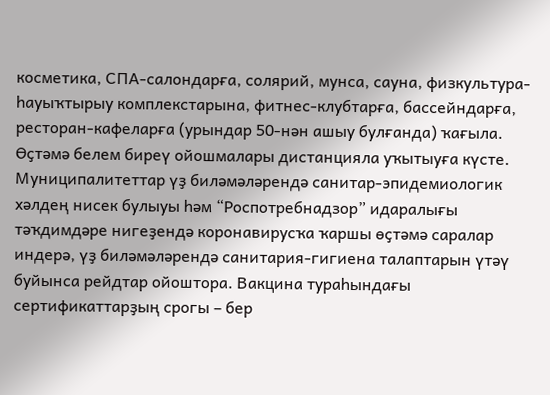косметика, СПА-салондарға, солярий, мунса, сауна, физкультура-һауыҡтырыу комплекстарына, фитнес-клубтарға, бассейндарға, ресторан-кафеларға (урындар 50-нән ашыу булғанда) ҡағыла.
Өҫтәмә белем биреү ойошмалары дистанцияла уҡытыуға күсте. Муниципалитеттар үҙ биләмәләрендә санитар-эпидемиологик хәлдең нисек булыуы һәм “Роспотребнадзор” идаралығы тәҡдимдәре нигеҙендә коронавирусҡа ҡаршы өҫтәмә саралар индерә, үҙ биләмәләрендә санитария-гигиена талаптарын үтәү буйынса рейдтар ойоштора. Вакцина тураһындағы сертификаттарҙың срогы – бер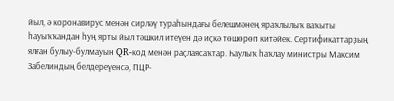йыл, ә коронавирус менән сирләү тураһындағы белешмәнең яраҡлылыҡ ваҡыты һауыҡҡандан һуң ярты йыл тәшкил итеүен дә иҫкә төшөрөп китәйек. Сертификаттарҙың ялған булыу-булмауын QR-код менән раҫлаясаҡтар. Һаулыҡ һаҡлау министры Максим Забелиндың белдереүенсә, ПЦР-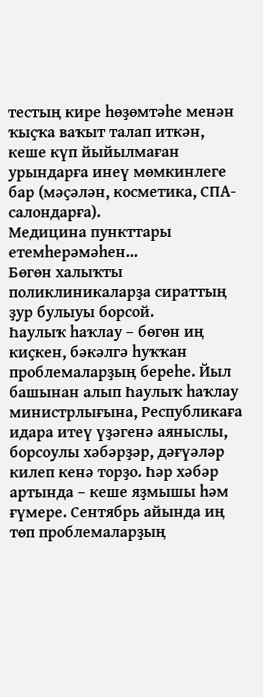тестың кире һөҙөмтәһе менән ҡыҫҡа ваҡыт талап иткән, кеше күп йыйылмаған урындарға инеү мөмкинлеге бар (мәҫәлән, косметика, СПА-салондарға).
Медицина пункттары етемһерәмәһен...
Бөгөн халыҡты поликлиникаларҙа сираттың ҙур булыуы борсой.
Һаулыҡ һаҡлау – бөгөн иң киҫкен, бәкәлгә һуҡҡан проблемаларҙың береһе. Йыл башынан алып Һаулыҡ һаҡлау министрлығына, Республикаға идара итеү үҙәгенә аяныслы, борсоулы хәбәрҙәр, дәғүәләр килеп кенә торҙо. Һәр хәбәр артында – кеше яҙмышы һәм ғүмере. Сентябрь айында иң төп проблемаларҙың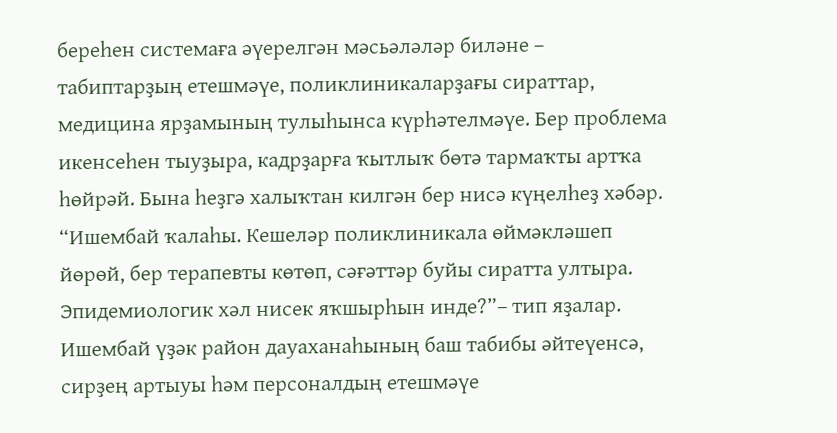береһен системаға әүерелгән мәсьәләләр биләне – табиптарҙың етешмәүе, поликлиникаларҙағы сираттар, медицина ярҙамының тулыһынса күрһәтелмәүе. Бер проблема икенсеһен тыуҙыра, кадрҙарға ҡытлыҡ бөтә тармаҡты артҡа һөйрәй. Бына һеҙгә халыҡтан килгән бер нисә күңелһеҙ хәбәр.
“Ишембай ҡалаһы. Кешеләр поликлиникала өймәкләшеп йөрөй, бер терапевты көтөп, сәғәттәр буйы сиратта ултыра. Эпидемиологик хәл нисек яҡшырһын инде?”– тип яҙалар.
Ишембай үҙәк район дауаханаһының баш табибы әйтеүенсә, сирҙең артыуы һәм персоналдың етешмәүе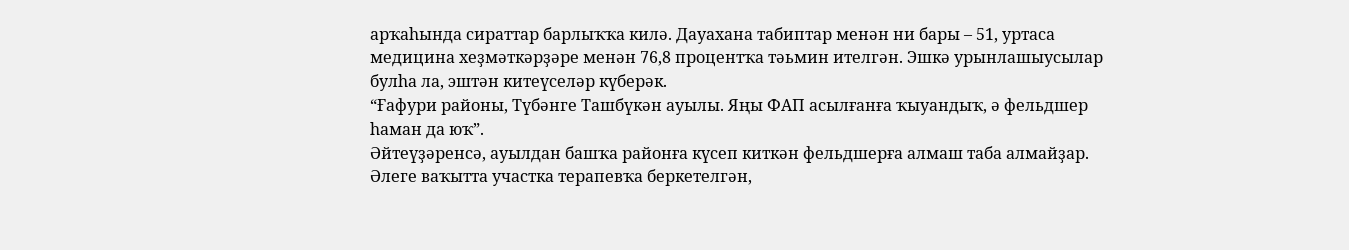арҡаһында сираттар барлыҡҡа килә. Дауахана табиптар менән ни бары – 51, уртаса медицина хеҙмәткәрҙәре менән 76,8 процентҡа тәьмин ителгән. Эшкә урынлашыусылар булһа ла, эштән китеүселәр күберәк.
“Ғафури районы, Түбәнге Ташбүкән ауылы. Яңы ФАП асылғанға ҡыуандыҡ, ә фельдшер һаман да юҡ”.
Әйтеүҙәренсә, ауылдан башҡа районға күсеп киткән фельдшерға алмаш таба алмайҙар. Әлеге ваҡытта участка терапевҡа беркетелгән,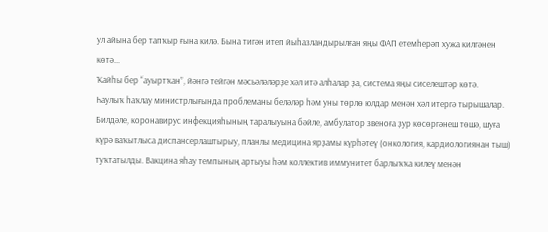ул айына бер тапҡыр ғына килә. Бына тигән итеп йыһазландырылған яңы ФАП етемһерәп хужа килгәнен көтә...
Ҡайһы бер “ауыртҡан”, йәнгә тейгән мәсьәләләрҙе хәл итә алһалар ҙа, система яңы сиселештәр көтә.
Һаулыҡ һаҡлау министрлығында проблеманы беләләр һәм уны төрлө юлдар менән хәл итергә тырышалар. Билдәле, коронавирус инфекцияһының таралыуына бәйле, амбулатор звеноға ҙур көсөргәнеш төшә, шуға күрә ваҡытлыса диспансерлаштырыу, планлы медицина ярҙамы күрһәтеү (онкология, кардиологиянан тыш) туҡтатылды. Вакцина яһау темпының артыуы һәм коллектив иммунитет барлыҡҡа килеү менән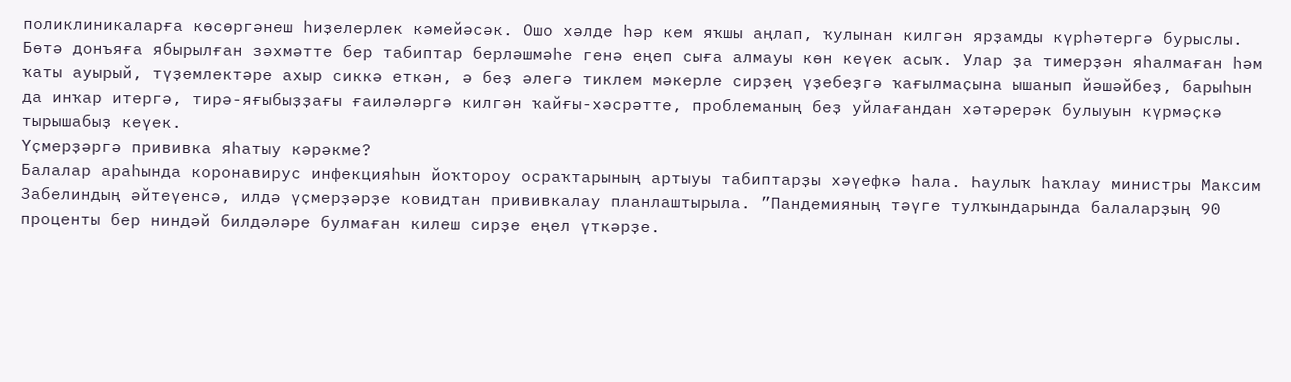поликлиникаларға көсөргәнеш һиҙелерлек кәмейәсәк. Ошо хәлде һәр кем яҡшы аңлап, ҡулынан килгән ярҙамды күрһәтергә бурыслы. Бөтә донъяға ябырылған зәхмәтте бер табиптар берләшмәһе генә еңеп сыға алмауы көн кеүек асыҡ. Улар ҙа тимерҙән яһалмаған һәм ҡаты ауырый, түҙемлектәре ахыр сиккә еткән, ә беҙ әлегә тиклем мәкерле сирҙең үҙебеҙгә ҡағылмаҫына ышанып йәшәйбеҙ, барыһын да инҡар итергә, тирә-яғыбыҙҙағы ғаиләләргә килгән ҡайғы-хәсрәтте, проблеманың беҙ уйлағандан хәтәрерәк булыуын күрмәҫкә тырышабыҙ кеүек.
Үҫмерҙәргә прививка яһатыу кәрәкме?
Балалар араһында коронавирус инфекцияһын йоҡтороу осраҡтарының артыуы табиптарҙы хәүефкә һала. Һаулыҡ һаҡлау министры Максим Забелиндың әйтеүенсә, илдә үҫмерҙәрҙе ковидтан прививкалау планлаштырыла. ”Пандемияның тәүге тулҡындарында балаларҙың 90 проценты бер ниндәй билдәләре булмаған килеш сирҙе еңел үткәрҙе.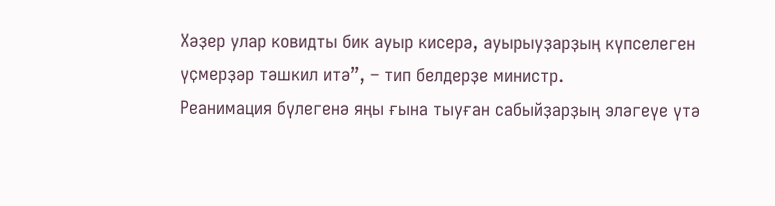Хәҙер улар ковидты бик ауыр кисерә, ауырыуҙарҙың күпселеген үҫмерҙәр тәшкил итә”, – тип белдерҙе министр.
Реанимация бүлегенә яңы ғына тыуған сабыйҙарҙың эләгеүе үтә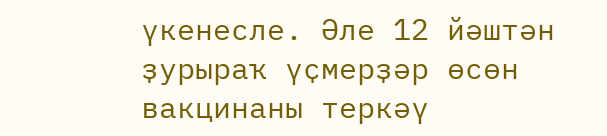үкенесле. Әле 12 йәштән ҙурыраҡ үҫмерҙәр өсөн вакцинаны теркәү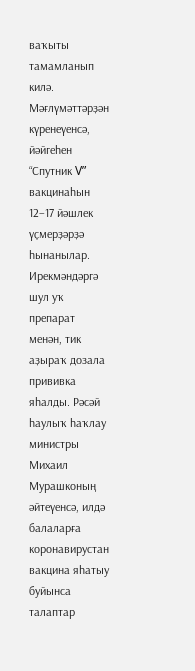ваҡыты тамамланып килә. Мәғлүмәттәрҙән күренеүенсә, йәйгеһен “Спутник V” вакцинаһын 12–17 йәшлек үҫмерҙәрҙә һынанылар. Ирекмәндәргә шул уҡ препарат менән, тик аҙыраҡ дозала прививка яһалды. Рәсәй һаулыҡ һаҡлау министры Михаил Мурашконың әйтеүенсә, илдә балаларға коронавирустан вакцина яһатыу буйынса талаптар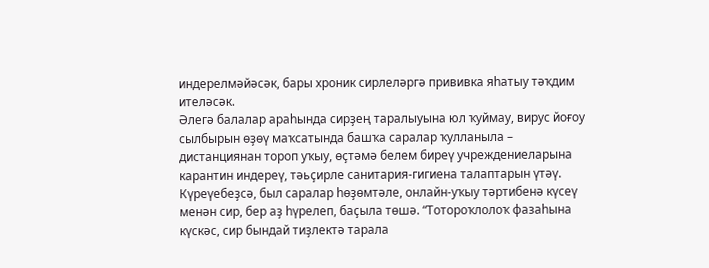индерелмәйәсәк, бары хроник сирлеләргә прививка яһатыу тәҡдим ителәсәк.
Әлегә балалар араһында сирҙең таралыуына юл ҡуймау, вирус йоғоу сылбырын өҙөү маҡсатында башҡа саралар ҡулланыла – дистанциянан тороп уҡыу, өҫтәмә белем биреү учреждениеларына карантин индереү, тәьҫирле санитария-гигиена талаптарын үтәү. Күреүебеҙсә, был саралар һөҙөмтәле, онлайн-уҡыу тәртибенә күсеү менән сир, бер аҙ һүрелеп, баҫыла төшә. “Тотороҡлолоҡ фазаһына күскәс, сир бындай тиҙлектә тарала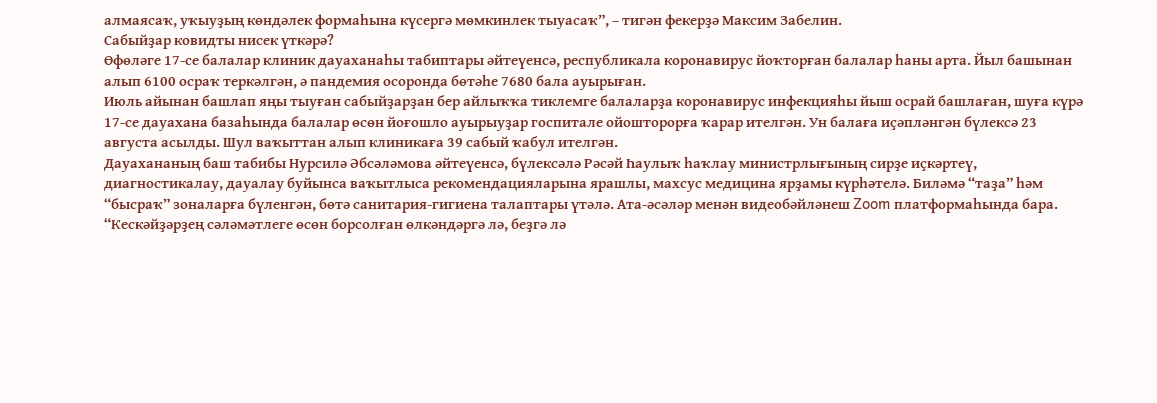алмаясаҡ, уҡыуҙың көндәлек формаһына күсергә мөмкинлек тыуасаҡ”, – тигән фекерҙә Максим Забелин.
Сабыйҙар ковидты нисек үткәрә?
Өфөләге 17-се балалар клиник дауаханаһы табиптары әйтеүенсә, республикала коронавирус йоҡторған балалар һаны арта. Йыл башынан алып 6100 осраҡ теркәлгән, ә пандемия осоронда бөтәһе 7680 бала ауырыған.
Июль айынан башлап яңы тыуған сабыйҙарҙан бер айлыҡҡа тиклемге балаларҙа коронавирус инфекцияһы йыш осрай башлаған, шуға күрә 17-се дауахана базаһында балалар өсөн йоғошло ауырыуҙар госпитале ойошторорға ҡарар ителгән. Ун балаға иҫәпләнгән бүлексә 23 августа асылды. Шул ваҡыттан алып клиникаға 39 сабый ҡабул ителгән.
Дауахананың баш табибы Нурсилә Әбсәләмова әйтеүенсә, бүлексәлә Рәсәй Һаулыҡ һаҡлау министрлығының сирҙе иҫкәртеү, диагностикалау, дауалау буйынса ваҡытлыса рекомендацияларына ярашлы, махсус медицина ярҙамы күрһәтелә. Биләмә “таҙа” һәм “бысраҡ” зоналарға бүленгән, бөтә санитария-гигиена талаптары үтәлә. Ата-әсәләр менән видеобәйләнеш Zoom платформаһында бара. “Кескәйҙәрҙең сәләмәтлеге өсөн борсолған өлкәндәргә лә, беҙгә лә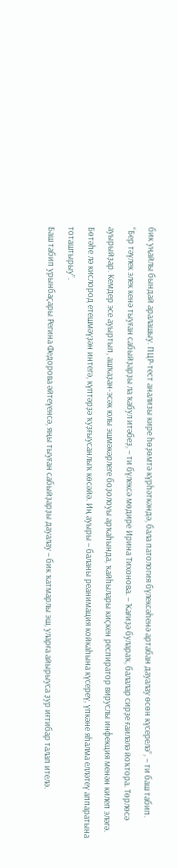бик уңайлы бындай аралашыу. ПЦР-тест анализы кире һөҙөмтә күрһәткәндә, бала патология бүлексәһенә артабан дауалау өсөн күсерелә”, – ти баш табип.
“Бер тәүлек элек кенә тыуған сабыйҙарҙы ла ҡабул итәбеҙ, – ти бүлексә мөдире Ирина Тихонова. – Ҡағиҙә булараҡ, балалар сирҙе ғаиләлә йоҡтора. Төрлөсә ауырыйҙар. Кемдер эсе ауыртып, ашҡаҙан-эсәк юлы эшмәкәрлеге боҙолоуы арҡаһында, ҡайһылары киҫкен респиратор вируслы инфекция менән килеп эләгә. Бөтәһе лә кислород етешмәүҙән интегә, күптәрҙә ҡуҙғыусанлыҡ көсәйә. Иң ауыры – баланы реанимация койкаһына күсереү, үпкәне яһалма елләтеү аппаратына тоташтырыу”.
Баш табип урынбаҫары Регина Федорова әйтеүенсә, яңы тыуған сабыйҙарҙы дауалау – бик ҡатмарлы эш, уларға айырыуса ҙур иғтибар талап ителә.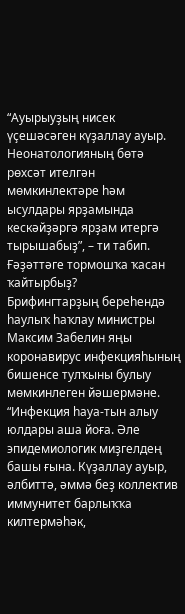“Ауырыуҙың нисек үҫешәсәген күҙаллау ауыр. Неонатологияның бөтә рөхсәт ителгән мөмкинлектәре һәм ысулдары ярҙамында кескәйҙәргә ярҙам итергә тырышабыҙ”, – ти табип.
Ғәҙәттәге тормошҡа ҡасан ҡайтырбыҙ?
Брифингтарҙың береһендә һаулыҡ һаҡлау министры Максим Забелин яңы коронавирус инфекцияһының бишенсе тулҡыны булыу мөмкинлеген йәшермәне. “Инфекция һауа-тын алыу юлдары аша йоға. Әле эпидемиологик миҙгелдең башы ғына. Күҙаллау ауыр, әлбиттә, әммә беҙ коллектив иммунитет барлыҡҡа килтермәһәк,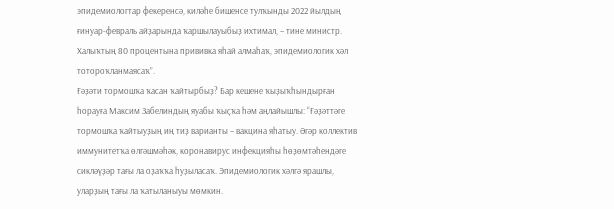эпидемиологтар фекеренсә, киләһе бишенсе тулҡынды 2022 йылдың ғинуар-февраль айҙарында ҡаршылауыбыҙ ихтимал, – тине министр. Халыҡтың 80 процентына прививка яһай алмаһаҡ, эпидемиологик хәл тотороҡланмаясаҡ”.
Ғәҙәти тормошҡа ҡасан ҡайтырбыҙ? Бар кешене ҡыҙыҡһындырған һорауға Максим Забелиндың яуабы ҡыҫҡа һәм аңлайышлы: “Ғәҙәттәге тормошҡа ҡайтыуҙың иң тиҙ варианты – вакцина яһатыу. Әгәр коллектив иммунитетҡа өлгәшмәһәк, коронавирус инфекцияһы һөҙөмтәһендәге сикләүҙәр тағы ла оҙаҡҡа һуҙыласаҡ. Эпидемиологик хәлгә ярашлы, уларҙың тағы ла ҡатыланыуы мөмкин.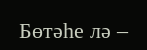Бөтәһе лә –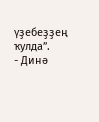үҙебеҙҙең ҡулда”.
- Динә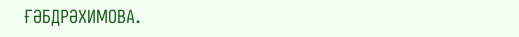ҒӘБДРӘХИМОВА.